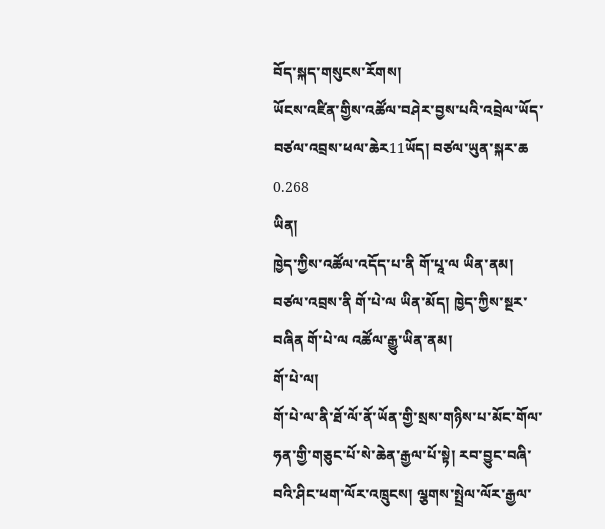བོད་སྐད་གསུངས་རོགས།
ཡོངས་འཛིན་གྱིས་འཚོལ་བཤེར་བྱས་པའི་འབྲེལ་ཡོད་བཙལ་འབྲས་ཕལ་ཆེར11ཡོད། བཙལ་ཡུན་སྐར་ཆ 0.268
ཡིན།
ཁྱེད་ཀྱིས་འཚོལ་འདོད་པ་ནི གོ་པཱ་ལ ཡིན་ནམ།
བཙལ་འབྲས་ནི གོ་པེ་ལ ཡིན་མོད། ཁྱེད་ཀྱིས་སྔར་བཞིན གོ་པེ་ལ འཚོལ་རྒྱུ་ཡིན་ནམ།
གོ་པེ་ལ།
གོ་པེ་ལ་ནི་ཐོ་ལོ་ནོ་ཡོན་གྱི་སྲས་གཉིས་པ་མོང་གོལ་ཧན་གྱི་གཅུང་པོ་སེ་ཆེན་རྒྱལ་པོ་སྟེ། རབ་བྱུང་བཞི་བའི་ཤིང་ཕག་ལོར་འཁྲུངས། ལྕགས་སྤྲེལ་ལོར་རྒྱལ་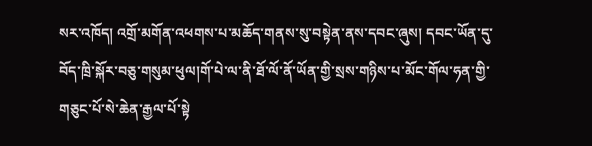སར་འཁོད། འགྲོ་མགོན་འཕགས་པ་མཆོད་གནས་སུ་བསྟེན་ནས་དབང་ཞུས། དབང་ཡོན་དུ་བོད་ཁྲི་སྐོར་བཅུ་གསུམ་ཕུལ།གོ་པེ་ལ་ནི་ཐོ་ལོ་ནོ་ཡོན་གྱི་སྲས་གཉིས་པ་མོང་གོལ་ཧན་གྱི་གཅུང་པོ་སེ་ཆེན་རྒྱལ་པོ་སྟེ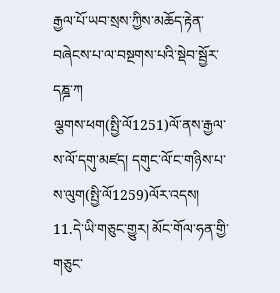རྒྱལ་པོ་ཡབ་སྲས་ཀྱིས་མཆོད་རྟེན་བཞེངས་པ་ལ་བསྔགས་པའི་སྡེབ་སྦྱོར་དཎྜ་ཀ
ལྕགས་ཕག(སྤྱི་ལོ1251)ལོ་ནས་རྒྱལ་ས་ལོ་དགུ་མཛད། དགུང་ལོ་ང་གཉིས་པ་ས་ལུག(སྤྱི་ལོ1259)ལོར་འདས། 11.དེ་ཡི་གཅུང་གྱུར། མོང་གོལ་ཧན་གྱི་གཅུང་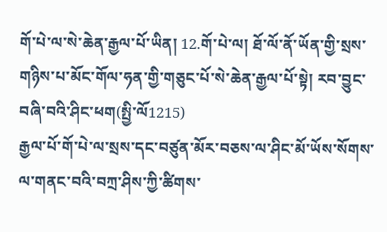གོ་པེ་ལ་སེ་ཆེན་རྒྱལ་པོ་ཡིན། 12.གོ་པེ་ལ། ཐོ་ལོ་ནོ་ཡོན་གྱི་སྲས་གཉིས་པ་མོང་གོལ་ཧན་གྱི་གཅུང་པོ་སེ་ཆེན་རྒྱལ་པོ་སྟེ། རབ་བྱུང་བཞི་བའི་ཤིང་ཕག(སྤྱི་ལོ1215)
རྒྱལ་པོ་གོ་པེ་ལ་སྲས་དང་བཙུན་མོར་བཅས་ལ་ཤིང་མོ་ཡོས་སོགས་ལ་གནང་བའི་བཀྲ་ཤིས་ཀྱི་ཚིགས་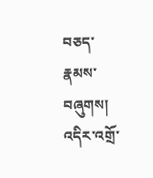བཅད་རྣམས་བཞུགས།
འདིར་འགྲོ་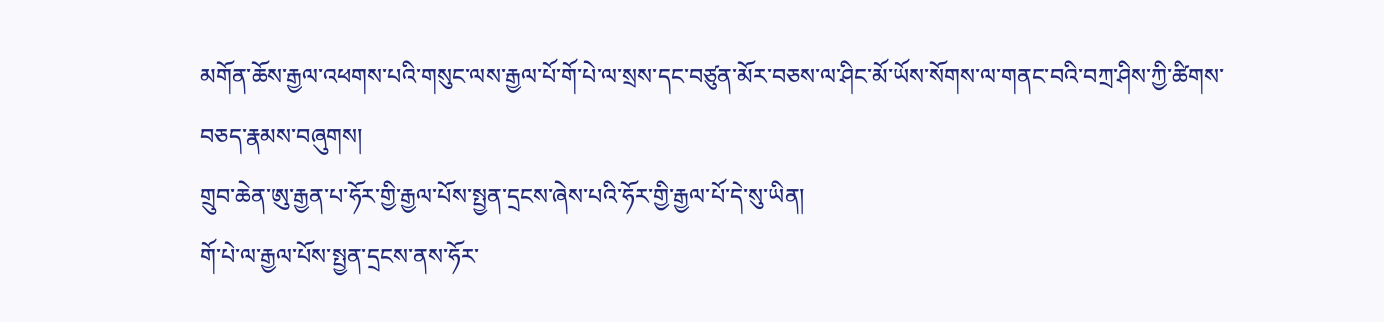མགོན་ཆོས་རྒྱལ་འཕགས་པའི་གསུང་ལས་རྒྱལ་པོ་གོ་པེ་ལ་སྲས་དང་བཙུན་མོར་བཅས་ལ་ཤིང་མོ་ཡོས་སོགས་ལ་གནང་བའི་བཀྲ་ཤིས་ཀྱི་ཚིགས་བཅད་རྣམས་བཞུགས།
གྲུབ་ཆེན་ཨུ་རྒྱན་པ་ཧོར་གྱི་རྒྱལ་པོས་སྤྱན་དྲངས་ཞེས་པའི་ཧོར་གྱི་རྒྱལ་པོ་དེ་སུ་ཡིན།
གོ་པེ་ལ་རྒྱལ་པོས་སྤྱན་དྲངས་ནས་ཧོར་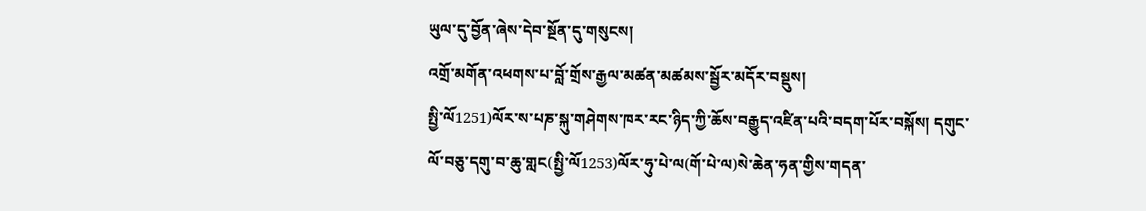ཡུལ་དུ་བྱོན་ཞེས་དེབ་སྔོན་དུ་གསུངས།
འགྲོ་མགོན་འཕགས་པ་བློ་གྲོས་རྒྱལ་མཚན་མཚམས་སྦྱོར་མདོར་བསྡུས།
སྤྱི་ལོ1251)ལོར་ས་པཎ་སྐུ་གཤེགས་ཁར་རང་ཉིད་ཀྱི་ཆོས་བརྒྱུད་འཛིན་པའི་བདག་པོར་བསྐོས། དགུང་ལོ་བཅུ་དགུ་བ་ཆུ་གླང(སྤྱི་ལོ1253)ལོར་ཧུ་པེ་ལ(གོ་པེ་ལ)སེ་ཆེན་ཧན་གྱིས་གདན་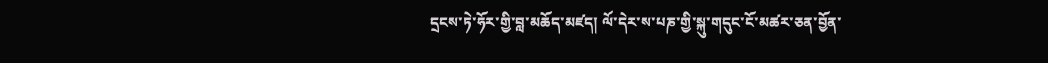དྲངས་ཏེ་ཧོར་གྱི་བླ་མཆོད་མཛད། ལོ་དེར་ས་པཎ་གྱི་སྐུ་གདུང་ངོ་མཚར་ཅན་བྱོན་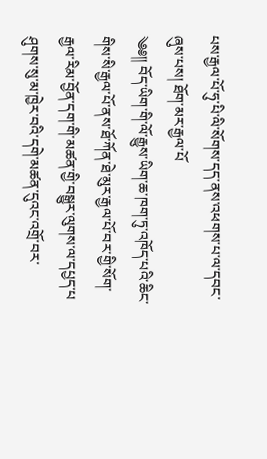པས་རྒྱལ་པོ་ཧུ་པི་ལི་སོགས་དད་ནས་འཕགས་པ་ལ་དབང་ཞུས་པས། ཐོག་མར་རྒྱལ་པོ
༄༅།། བོད་ཡིག་གི་ལོ་རྒྱུས་ཡིག་ཆ་ཁག་ཏུ་འཁོད་པའི་ཆིང་གིས་སི་རྒྱལ་པོ་ནས་ཐོ་ཀོན་ཐེ་མུར་རྒྱལ་པོ་བར་གྱི་སོག་རྒྱལ་རིམ་བྱོན་དག་གི་མཚན་གྱི་བསྒྱུར་ལུགས་ལ་དཔྱད་པ
ཤུགས་སུ་མ་ཁྱེར་བའི་དགེ་མཚན་དུའང་འགྲོ་བར་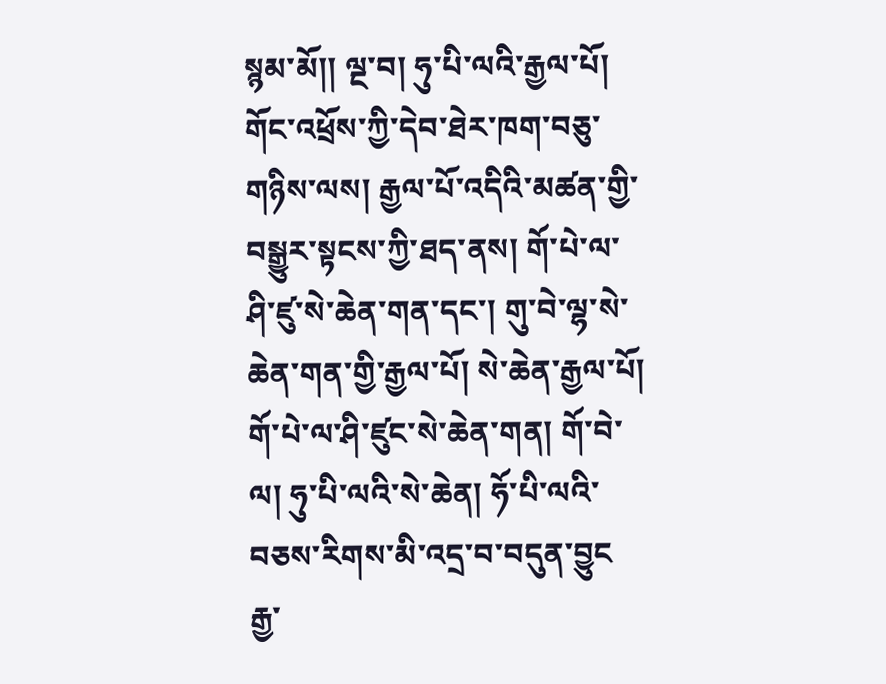སྙམ་མོ།། ལྔ་བ། ཧུ་པི་ལའི་རྒྱལ་པོ། གོང་འཕྲོས་ཀྱི་དེབ་ཐེར་ཁག་བཅུ་གཉིས་ལས། རྒྱལ་པོ་འདིའི་མཚན་གྱི་བསྒྱུར་སྟངས་ཀྱི་ཐད་ནས། གོ་པེ་ལ་ཤི་ཛུ་སེ་ཆེན་གན་དང་། གུ་བེ་ལྷ་སེ་ཆེན་གན་གྱི་རྒྱལ་པོ། སེ་ཆེན་རྒྱལ་པོ། གོ་པེ་ལ་ཤི་ཛུང་སེ་ཆེན་གན། གོ་བེ་ལ། ཧུ་པི་ལའི་སེ་ཆེན། ཧོ་པི་ལའི་བཅས་རིགས་མི་འདྲ་བ་བདུན་བྱུང
རྒྱ་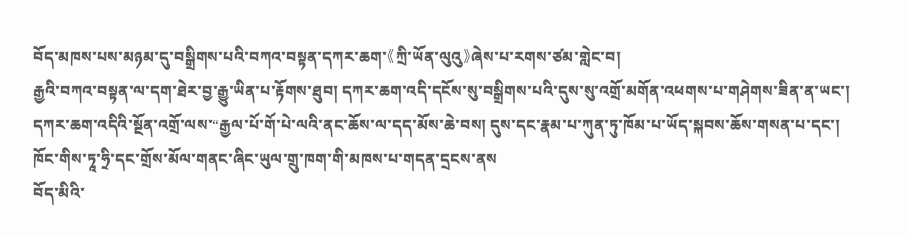བོད་མཁས་པས་མཉམ་དུ་བསྒྲིགས་པའི་བཀའ་བསྟན་དཀར་ཆག་《ཀྲི་ཡོན་ལུའུ》ཞེས་པ་རགས་ཙམ་གླེང་བ།
རྒྱའི་བཀའ་བསྟན་ལ་དག་ཐེར་བྱ་རྒྱུ་ཡིན་པ་རྟོགས་ཐུབ། དཀར་ཆག་འདི་དངོས་སུ་བསྒྲིགས་པའི་དུས་སུ་འགྲོ་མགོན་འཕགས་པ་གཤེགས་ཟིན་ན་ཡང་། དཀར་ཆག་འདིའི་སྔོན་འགྲོ་ལས་“རྒྱལ་པོ་གོ་པེ་ལའི་ནང་ཆོས་ལ་དད་མོས་ཆེ་བས། དུས་དང་རྣམ་པ་ཀུན་ཏུ་ཁོམ་པ་ཡོད་སྐབས་ཆོས་གསན་པ་དང་། ཁོང་གིས་ཏཱ་ཧྲི་དང་གྲོས་མོལ་གནང་ཞིང་ཡུལ་གྲུ་ཁག་གི་མཁས་པ་གདན་དྲངས་ནས
བོད་མིའི་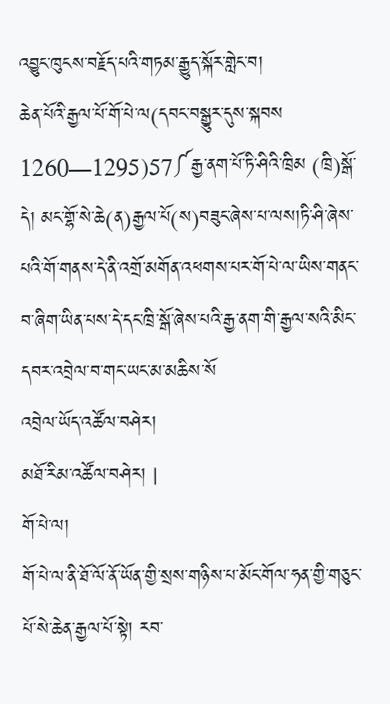འབྱུང་ཁུངས་བརྗོད་པའི་གཏམ་རྒྱུད་སྐོར་གླེང་བ།
ཆེན་པོའི་རྒྱལ་པོ་གོ་པེ་ལ(དབང་བསྒྱུར་དུས་སྐབས 1260—1295)57༼རྒྱ་ནག་པོ་ཏི་ཤིའི་ཁྲིམ (ཁྲི)སྒོ་དེ། མང་གྷོ་སེ་ཆེ(ན)རྒྱལ་པོ(ས)བཟུང་ཞེས་པ་ལས།ཏི་ཤི་ཞེས་པའི་གོ་གནས་དེ་ནི་འགྲོ་མགོན་འཕགས་པར་གོ་པེ་ལ་ཡིས་གནང་བ་ཞིག་ཡིན་པས་དེ་དང་ཁྲི་སྒོ་ཞེས་པའི་རྒྱ་ནག་གི་རྒྱལ་སའི་མིང་དབར་འབྲེལ་བ་གང་ཡང་མ་མཆིས་སོ
འབྲེལ་ཡོད་འཚོལ་བཤེར།
མཐོ་རིམ་འཚོལ་བཤེར། |
གོ་པེ་ལ།
གོ་པེ་ལ་ནི་ཐོ་ལོ་ནོ་ཡོན་གྱི་སྲས་གཉིས་པ་མོང་གོལ་ཧན་གྱི་གཅུང་པོ་སེ་ཆེན་རྒྱལ་པོ་སྟེ། རབ་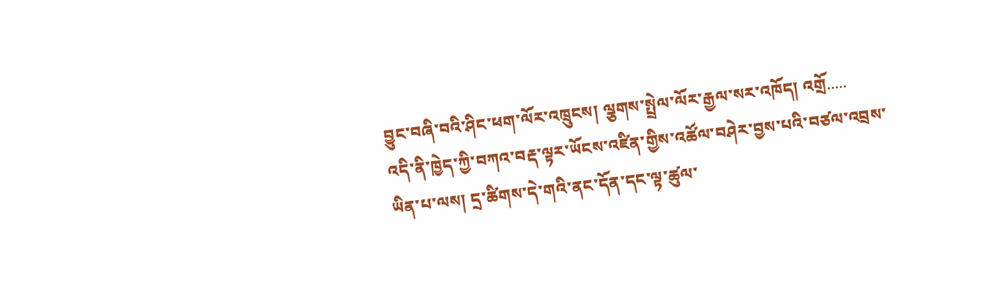བྱུང་བཞི་བའི་ཤིང་ཕག་ལོར་འཁྲུངས། ལྕགས་སྤྲེལ་ལོར་རྒྱལ་སར་འཁོད། འགྲོ.....
འདི་ནི་ཁྱེད་ཀྱི་བཀའ་བརྡ་ལྟར་ཡོངས་འཛིན་གྱིས་འཚོལ་བཤེར་བྱས་པའི་བཙལ་འབྲས་ཡིན་པ་ལས། དྲ་ཚིགས་དེ་གའི་ནང་དོན་དང་ལྟ་ཚུལ་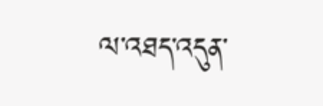ལ་འཐད་འདུན་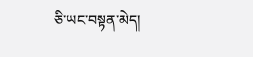ཅི་ཡང་བསྟན་མེད།